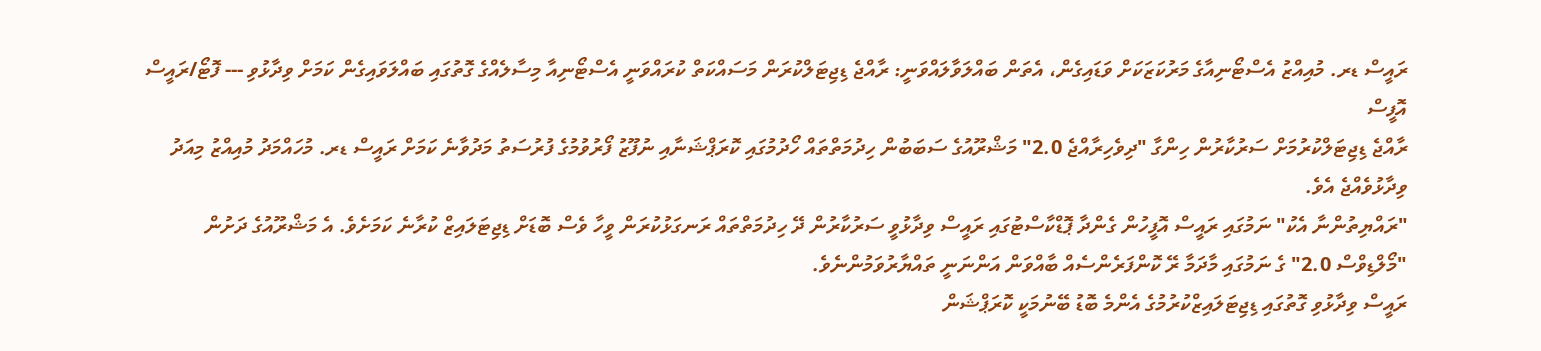ރައީސް ޑރ. މުއިއްޒު އެސްޓޯނިއާގެ މަރުކަޒަކަށް ވަޑައިގެން، އެތަން ބައްލަވާލައްވަނީ: ރާއްޖެ ޑިޖިޓަލްކުރަން މަސައްކަތް ކުރައްވަނީ އެސްޓޯނިއާ މިސާލެއްގެ ގޮތުގައި ބައްލަވައިގެން ކަމަށް ވިދާޅުވި --- ފޮޓޯ/ރައީސް އޮފީސް
ރާއްޖެ ޑިޖިޓަލްކުރުމަށް ސަރުކާރުން ހިންގާ "ދިވެހިރާއްޖެ 2.0" މަޝްރޫއުގެ ސަބަބުން ހިދުމަތްތައް ހޯދުމުގައި ކޮރަޕްޝަނާއި ނުފޫޒު ފޯރުވުމުގެ ފުރުސަތު މަދުވާނެ ކަމަށް ރައީސް ޑރ. މުހައްމަދު މުއިއްޒު މިއަދު ވިދާޅުވެއްޖެ އެވެ.
"ރައްޔިތުންނާ އެކު" ނަމުގައި ރައީސް އޮފީހުން ގެންދާ ޕޮޑްކާސްޓުގައި ރައީސް ވިދާޅުވީ ސަރުކާރުން ދޭ ހިދުމަތްތައް ރަނގަޅުކުރަން ވީހާ ވެސް ބޮޑަށް ޑިޖިޓަލައިޒް ކުރާނެ ކަމަށެވެ. އެ މަޝްރޫއުގެ ދަށުން "މޯލްޑިވްސް 2.0" ގެ ނަމުގައި މާދަމާ ރޭ ކޮންފަރެންސެއް ބާއްވަން އަންނަނީ ތައްޔާރުވަމުންނެވެ.
ރައީސް ވިދާޅުވި ގޮތުގައި ޑިޖިޓަލައިޒްކުރުމުގެ އެންމެ ބޮޑު ބޭނުމަކީ ކޮރަޕްޝަން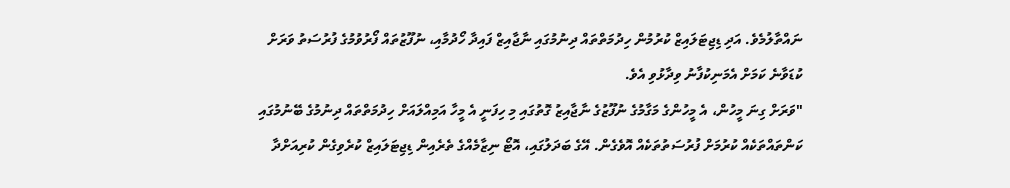ނައްތާލުމެވެ. އަދި ޑިޖިޓަލައިޒް ކުރުމުން ހިދުމަތްތައް ދިނުމުގައި ނާޖާއިޒް ފައިދާ ހޯދުމާއި، ނުފޫޒުތައް ފޯރުވުމުގެ ފުރުސަތު ވަރަށް ކުޑަވާނެ ކަމަށް އެމަނިކުފާނު ވިދާޅުވި އެވެ.
"ވަރަށް ގިނަ މީހުން، އެ މީހުންގެ މަގާމުގެ ނުފޫޒުގެ ނާޖާއިޒު ގޮތުގައި މި ހިފަނީ އެ މީހާ އަމިއްލައަށް ހިދުމަތްތައް ދިނުމުގެ ބޭނުމުގައި ކަންތައްތަކެއް ކުރުމަށް ފުރުސަތުތަކެއް އޮވެގެން. އޭގެ ބަދަލުގައި، އޮޓޯ ނިޒާމެއްގެ ތެރެއިން ޑިޖިޓަލައިޒް ކުރެވިގެން ކުރިއަށްދާ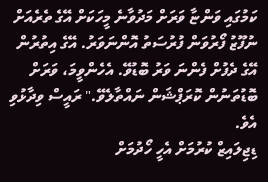ކަމުގައި ވަންޏާ ވަރަށް މަދުވާނެ މީހަކަށް އޭގެ ތެރެއަށް ނުފޫޒު ފޯރުވަން ފުރުސަތު އޮންނަވަރު. އޭގެ އިތުރުން އޭގެ ދެފުށް ފެންނަ ވަރު ބޮޑުވޭ. އެހެންވީމަ، ވަރަށް ބޮޑުތަނުން ކޮރަޕްޝަން ނައްތާލެވޭ." ރައީސް ވިދާޅުވި އެވެ.
ޑިޖިލައިޒް ކުރުމަށް އެހީ ހޯދުމަށް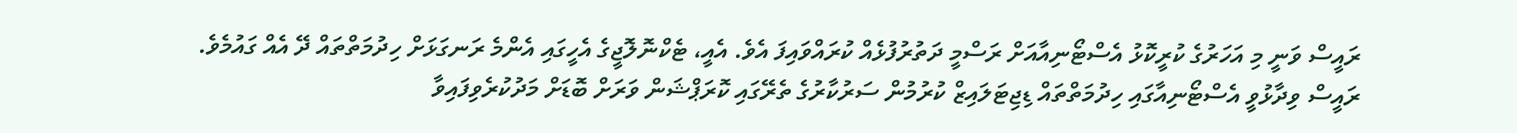ރައީސް ވަނީ މި އަހަރުގެ ކުރީކޮޅު އެސްޓޯނިއާއަށް ރަސްމީ ދަތުރުފުޅެއް ކުރައްވައިފަ އެވެ. އެއީ، ޓެކްނޮލޮޖީގެ އެހީގައި އެންމެ ރަނގަޅަށް ހިދުމަތްތައް ދޭ އެއް ގައުމެވެ.
ރައީސް ވިދާޅުވީ އެސްޓޯނިއާގައި ހިދުމަތްތައް ޑިޖިޓަލައިޒް ކުރުމުން ސަރުކާރުގެ ތެރޭގައި ކޮރަޕްޝަން ވަރަށް ބޮޑަށް މަދުކުރެވިފައިވާ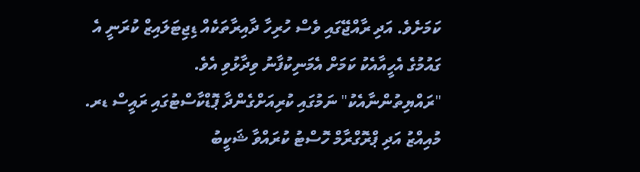ކަމަށެވެ. އަދި ރާއްޖޭގައި ވެސް ހުރިހާ ދާއިރާތަކެއް ޑިޖިޓަލައިޒް ކުރަނީ އެ ގައުމުގެ އެހީއާއެކު ކަމަށް އެމަނިކުފާނު ވިދާޅުވި އެވެ.
"ރައްޔިތުންނާއެކު" ނަމުގައި ކުރިއަށްގެންދާ ޕޮޑްކާސްޓުގައި ރައީސް ޑރ. މުއިއްޒު އަދި ޕްރޮގްރާމް ހޮސްޓު ކުރައްވާ ޝަކީބު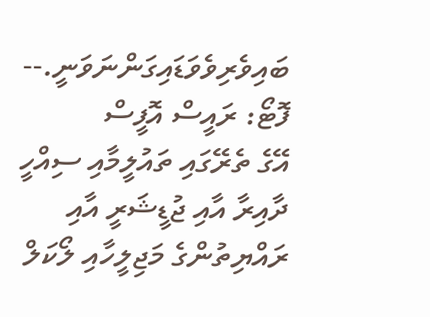ބައިވެރިވެވަޑައިގަންނަވަނީ.-- ފޮޓޯ: ރައީސް އޮފީސް
އޭގެ ތެރޭގައި ތައުލީމާއި ސިއްހީ ދާއިރާ އާއި ޖުޑީޝަރީ އާއި ރައްޔިތުންގެ މަޖިލީހާއި ލޯކަލް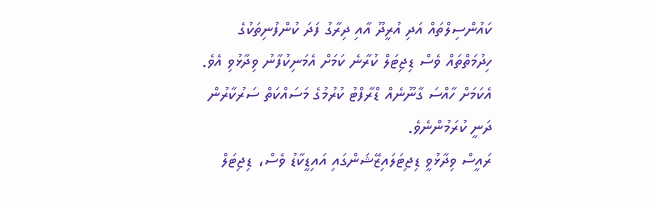ކައުންސިލްތައް އަދި އުރީދޫ އާއި ދިރާގު ފަދަ ކުންފުނިތަކުގެ ހިދުމަތްތައް ވެސް ޑިޖިޓަލް ކުރާނެ ކަމަށް އެމަނިކުފާނު ވިދާޅުވި އެވެ. އެކަމަށް ހާއްސަ ގާނޫނެއް ޑްރާފްޓު ކުރުމުގެ މަސައްކަތް ސަރުކާރުން ދަނީ ކުރަމުންނެވެ.
ރައީސް ވިދާޅުވީ ޑިޖިޓަލައިޒޭޝަންގައި އައިޑީކާޑު ވެސް، ޑިޖިޓަލް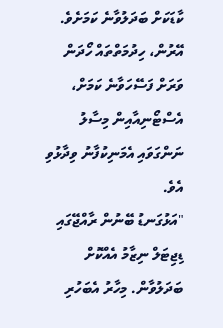ކާޑަކަށް ބަދަލުވާނެ ކަމަށެވެ. އޭރުން، ހިދުމަތްތައް ހޯދަން ވަރަށް ފަސޭހަވާނެ ކަމަށް، އެސްޓޯނިއާއިން މިސާލު ނަންގަވައި އެމަނިކުފާނު ވިދާޅުވި އެވެ.
"އަޅުގަނޑު ބޭނުން ރާއްޖޭގައި ޑިޖިޓަލް ނިޒާމު އެއްކޮށް ބަދަލުވާން. މިހާރު އެބަހުރި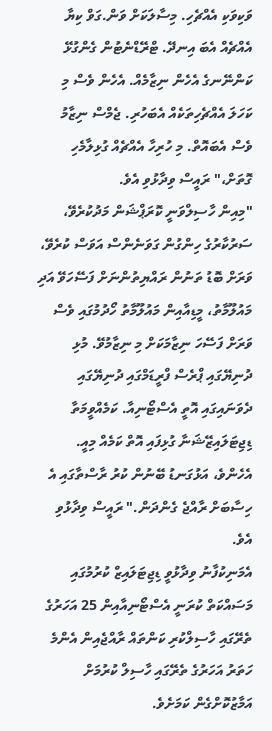ވަކިވަކި އެއްޗެހި. މިސާލަކަށް ވަން.ގަވް ކިޔާ އެއްޗެއް އެބަ އިނދޭ. ޓްރޭޑްނެޓުން ގެންގުޅޭ ކަންނޭނގެ އެހެން ނިޒާމެއް. އެހެން ވެސް މި ކަހަލަ އެއްޗެހިތަކެއް އެބަހުރި. ޖެމްސް ނިޒާމު ވެސް އެބައޮތް. މި ހުރިހާ އެއްޗެއް ގުޅިލާމެހި ގޮތަށް،" ރައީސް ވިދާޅުވި އެވެ.
"މިއިން ހާސިލްވަނީ ކޮރަޕްޝަން މަދުކުރެވޭ، ސަރުކާރުގެ ހިންގުން ގަވަނެންސް އަވަސް ކުރެވޭ، ވަރަށް ބޮޑު ތަނުން ރައްޔިތުންނަށް ފަސޭހަވޭ އަދި މައުލޫމާތު، މީޑިއާއިން މައުލޫމާތު ހޯދުމުގައި ވެސް ވަރަށް ފަސޭހަ ނިޒާމަކަށް މި ނިޒާމުވޭ. މުޅި ދުނިޔޭގައި ޕްރެސް ފްރީޑަމްގައި ދުނިޔޭގައި ދެވަނައިގައި އޮތީ އެސްޓޯނިއާ. ކަމެއްވީމަތާ ޑިޖިޓަލައިޒޭޝަނާ ގުޅިފައި އޮތް ކަމެއް މިއީ. އެހެންވެ، އަޅުގަނޑު ބޭނުން ކުރު ރާސްތާގައި އެ ހިސާބަށް ރާއްޖެ ގެންދަން." ރައީސް ވިދާޅުވި އެވެ.
އެމަނިކުފާނު ވިދާޅުވީ ޑިޖިޓަލައިޒް ކުރުމުގައި މަސައްކަތް ކުރަނީ އެސްޓޯނިއާއިން 25 އަހަރުގެ ތެރޭގައި ހާސިލްކުރި ކަންތައް ރާއްޖެއިން އެންމެ ހަތަރު އަހަރުގެ ތެރޭގައި ހާސިލް ކުރުމަށް އަމާޒުކޮށްގެން ކަމަށެވެ.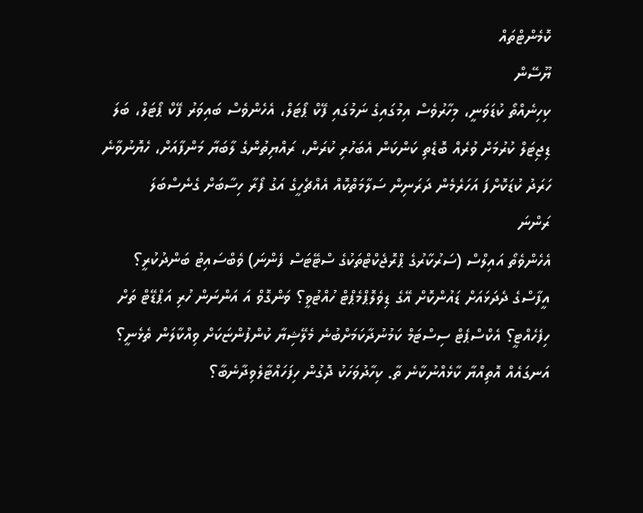ކޮމެންޓްތައް
ޔޫސޭން
ކިހިނެއްތޯ ކުޑަވަނީ، މިހާރުވެސް އިމުގައިގެ ނަމުގައި ފޭކް ޕޯޓަލް، އެހެންވެސް ބައިވަރު ފޭކް ޕޯޓަލް، ބަލަ ޑިޖިޓަލް ކުރުމަށް ވުރެއް ބޮޑެތި ކަންކަން އެބަހުރި ކުރަން، ރައްޔިތުންގެ ލާބަޔާ މަންފާއަށް، ހެޔޮނުވާނެ ހަރަދު ކުޑަކޮށްފަ އަހަރެމެން ދަރަނިން ސަލާމަތްކޮއް އެއްޗެހީގެ އަގު ފޯރާ ހިސާބަށް ގެނެސްބަލަ
ރަންނަ
އެހެންވެތޯ އައިލްސް (ސަރުކާރުގެ ޕްރޮޖެކްޓްތަކުގެ ސްޓޭޓަސް ފެންނަ) ވެބްސައިޓު ބަންދުކުރީ؟ އީފާސްގެ ދެދަޅައަށް ޑައުންކޮށް އޭގެ ޑިވެލޮޕްމެޕްޓް ހުއްޓުވީ؟ ވަންގޮވް އަ އަންނަން ހުރި އަޕްޑޭޓް ތަށް ހިފެހެއްޓީ؟ އެކްސްޕެޓް ސިސްޓަމް ކަމުނުދާކަމަށްބުނެ މެލޭޝިޔާ ކުންފުންޏަކަށް ވިއްކާލަން ތެޅެނީ؟ އަނގައެއް އޮތިއްޔާ ކާޅެއްނުކާނެ ތާ. ކިހާދުވަހަކު ދޮގުން ހިފަހައްޓާލެވިދާނެބާ؟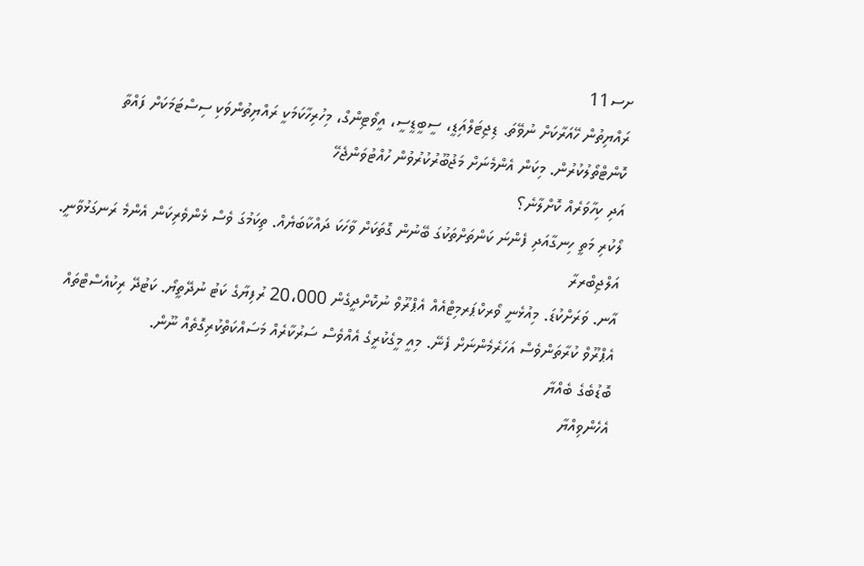ށސ11
ރައްޔިތުން ހޭއަރާކަށް ނުވޭތަ. ޑިޖިޓަލްއަިޑީ، ސީބީޑީސީ، އީވޯޓިންގް، މިހުރިހާކަމަކީ ރައްޔިތުންވަކި ސިސްޓަމަކަށް ފައްތާ ކޮންޓްތޯލުކުރުން. މިކަން އެންމެނަށް މަޖުބޫރުކުރުވުން ހުއްޓުވަންޖެހޭ
އަދި ކިހާވަރެއް ކޮށްލާނެ؟
ލޯކުރި މަތީ ހިނގާއަދި ފެންނަ ކަންތަށްތަކުގަ ބޭނުން ގޮތަކަށް ވާހަކަ ދައްކާބަޔެއް. ތިކަމުގަ ވެސް ޅެންވެރިކަން އެންމެ ރަނގަޅުވާނީ.
އަލްޖިބްރރާ
އާނ. ވަރަށްކުޑަ. މިއުޅެނީ ވޯރކްޕަރމިޓްއެއް އެޕްރޫވް ނުކޮށްދީގެން 20،000 ރުފިޔާގެ ކަޓު ނުދޭތީޔޯ. ކަޓުދޭ ރިކުއެސްޓްތައް އެޕްރޫވް ކުރާތަންވެސް އަހަރެމެންނަށް ފެނޭ. މިއީ މީގެކުރީގެ އެއްވެސް ސަރުކާރެއް މަސައްކަތްކުރިގޮތެއް ނޫން.
ބޮޑުބެގެ ބެއްޔާ
އެހެންވިއްޔާ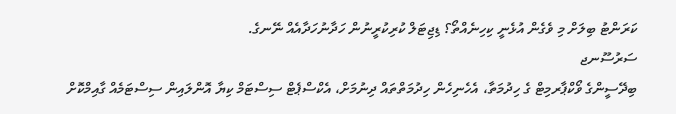ކަރަންޓު ބިލަށް މި ވެގެން އުޅެނީ ކިހިނެއްތޯ؟ ޑިޖިޓަލް ކުރިކުރީނުން ހަދާނުހަދާއެއް ނޭނގެ.
ސަރުސޫނޖ
ބިދޭސީންގެ ވޯކްޕާރމިޓް ގެ ހިދުމަތާ، އެހެނިހެން ހިދުމަތްތައް ދިނުމަށް، އެކްސްޕެޓް ސިސްޓަމް ކިޔާ އޮންލައިން ސިސްޓަމެއް ގާއިމްކޮށް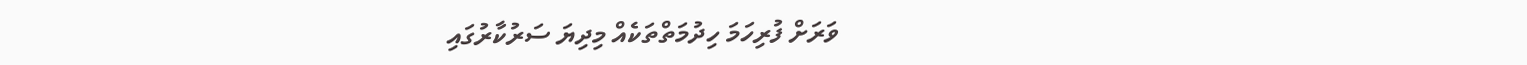ވަރަށް ފުރިހަމަ ހިދުމަތްތަކެއް މިދިޔަ ސަރުކާރުގައި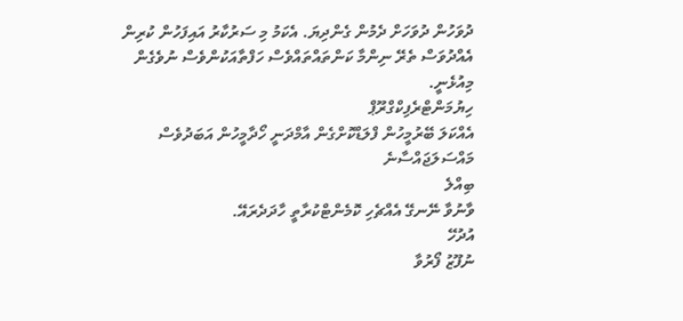ދުވަހުން ދުވަހަށް ދެމުން ގެންދިޔަ. އެކަމު މި ސަރުކާރު އައިފަހުން ކުރިން އެއްދުވަސް ތެރޭ ނިންމާ ކަންތައްތައްވެސް ހަފްތާއަކުންވެސް ނުވެގެން މިއުޅެނީ.
ހިޔުމަންޓްރެފިކްގްރޫޕް
އެއްކަލަ ބޭރުމީހުން ފްލަޑްކޮށްގެން އާމްދަނީ ހޯދާމީހުން އަބަދުވެސް މައްސަލަޖައްސާނެ
ބިއްލެ
ވާނުވާ ނޭނގޭ އެއްޗެހި ކޮމެންޓްކުރާތީ ހާދަދެރައޭ.
އުދުހޭ
ނުފޫޒު ފޯރުވާ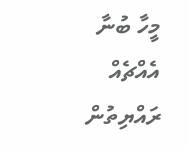މީހާ ބުނާ އެއްޗެއް ރައްޔިތުން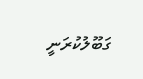ގަބޫލުކުރަނީ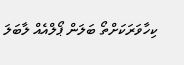ކިހާވަރަކަށްތޯ ބަލަން ޕޯލްއެއް ލާބަލަ